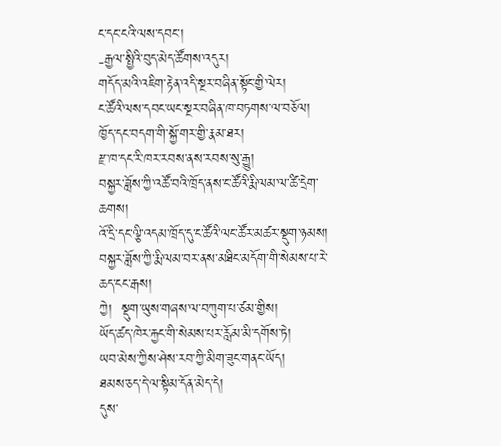ང་དང་ངའི་ལས་དབང་།
-རྒྱལ་སྤྱིའི་བུད་མེད་ཚོགས་འདུར།
གདོད་མའི་འཇིག་རྟེན་འདི་སྔར་བཞིན་སྟོང་གྱི་ལེར།
ང་ཚོའི་ལས་དབང་ཡང་སྔར་བཞིན་ཁ་བཏགས་ལ་བཅོལ།
ཁྱོད་དང་བདག་གི་སྐྱོ་གར་གྱི་རྣམ་ཐར།
རྫ་ཁ་དང་རི་ཁར་རབས་ནས་རབས་སུ་རྒྱུ།
བསྐྱར་ཟློས་ཀྱི་འཚོ་བའི་ཁྲོད་ནས་ང་ཚོའི་རྨི་ལམ་ལ་ཚི་དྲེག་ཆགས།
འོ་དྲི་དང་ལྕི་འདམ་ཁྲོད་དུ་ང་ཚོའི་ལང་ཚོར་མཚར་སྡུག་ཉམས།
བསྐྱར་ཟློས་ཀྱི་རྨི་ལམ་བར་ནས་མཐིང་མདོག་གི་སེམས་པ་རེ་ཆད་ངང་རྒས།
ཀྱེ།  སྡུག་ཡུས་གཞས་ལ་བཀུག་པ་ཙམ་གྱིས།
ཡོད་ཚད་ཁེར་རྐྱང་གི་སེམས་པར་རློམ་མི་དགོས་ཏེ།
ཡབ་མེས་ཀྱིས་ཤེས་རབ་ཀྱི་མིག་ཟུང་གནང་ཡོད།
ཐམས་ཅད་དེ་ལ་སྟིམ་དོན་མེད་དེ།
དུས་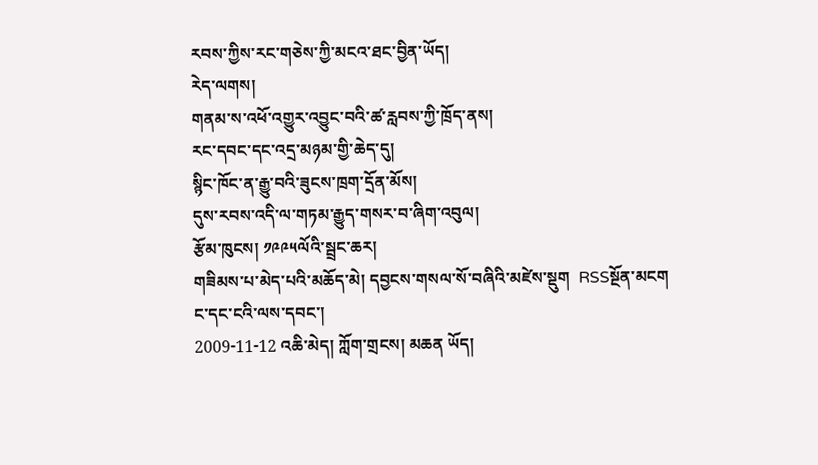རབས་ཀྱིས་རང་གཅེས་ཀྱི་མངའ་ཐང་བྱིན་ཡོད།
རེད་ལགས།
གནམ་ས་འཕོ་འགྱུར་འབྱུང་བའི་ཚ་རླབས་ཀྱི་ཁྲོད་ནས།
རང་དབང་དང་འདྲ་མཉམ་གྱི་ཆེད་དུ།
སྙིང་ཁོང་ན་རྒྱུ་བའི་ཟུངས་ཁྲག་དྲོན་མོས།
དུས་རབས་འདི་ལ་གཏམ་རྒྱུད་གསར་བ་ཞིག་འབུལ།
རྩོམ་ཁུངས། ༡༩༩༥ལོའི་སྦྲང་ཆར།
གཟིམས་པ་མེད་པའི་མཆོད་མེ། དབྱངས་གསལ་སོ་བཞིའི་མཛེས་སྡུག  RSSསྔོན་མངག
ང་དང་ངའི་ལས་དབང་།
2009-11-12 འཆི་མེད། ཀློག་གྲངས། མཆན ཡོད།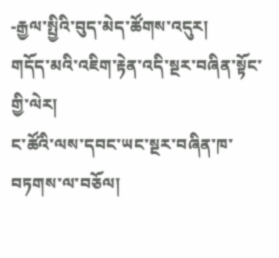-རྒྱལ་སྤྱིའི་བུད་མེད་ཚོགས་འདུར།
གདོད་མའི་འཇིག་རྟེན་འདི་སྔར་བཞིན་སྟོང་གྱི་ལེར།
ང་ཚོའི་ལས་དབང་ཡང་སྔར་བཞིན་ཁ་བཏགས་ལ་བཅོལ།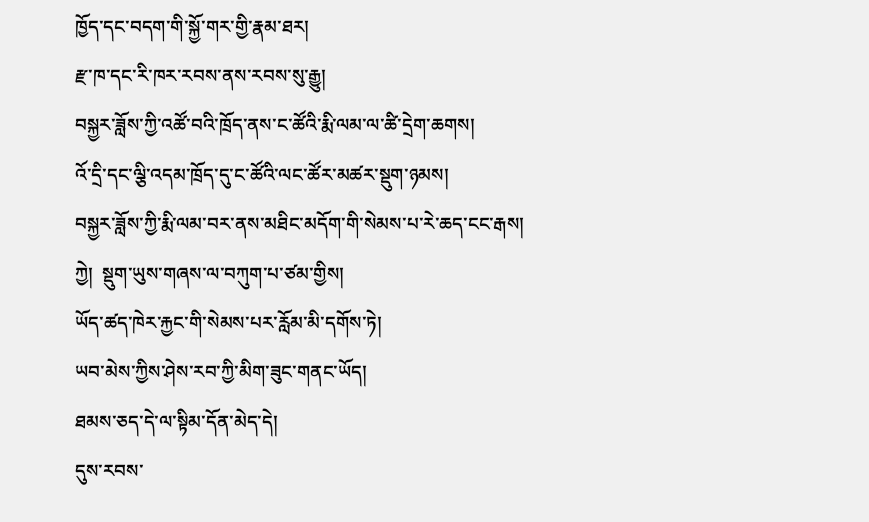ཁྱོད་དང་བདག་གི་སྐྱོ་གར་གྱི་རྣམ་ཐར།
རྫ་ཁ་དང་རི་ཁར་རབས་ནས་རབས་སུ་རྒྱུ།
བསྐྱར་ཟློས་ཀྱི་འཚོ་བའི་ཁྲོད་ནས་ང་ཚོའི་རྨི་ལམ་ལ་ཚི་དྲེག་ཆགས།
འོ་དྲི་དང་ལྕི་འདམ་ཁྲོད་དུ་ང་ཚོའི་ལང་ཚོར་མཚར་སྡུག་ཉམས།
བསྐྱར་ཟློས་ཀྱི་རྨི་ལམ་བར་ནས་མཐིང་མདོག་གི་སེམས་པ་རེ་ཆད་ངང་རྒས།
ཀྱེ།  སྡུག་ཡུས་གཞས་ལ་བཀུག་པ་ཙམ་གྱིས།
ཡོད་ཚད་ཁེར་རྐྱང་གི་སེམས་པར་རློམ་མི་དགོས་ཏེ།
ཡབ་མེས་ཀྱིས་ཤེས་རབ་ཀྱི་མིག་ཟུང་གནང་ཡོད།
ཐམས་ཅད་དེ་ལ་སྟིམ་དོན་མེད་དེ།
དུས་རབས་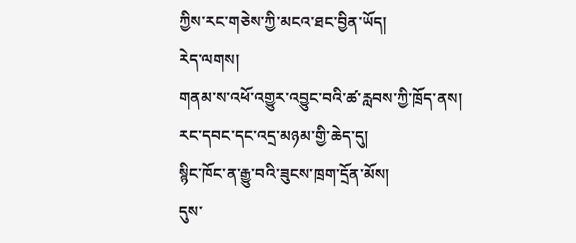ཀྱིས་རང་གཅེས་ཀྱི་མངའ་ཐང་བྱིན་ཡོད།
རེད་ལགས།
གནམ་ས་འཕོ་འགྱུར་འབྱུང་བའི་ཚ་རླབས་ཀྱི་ཁྲོད་ནས།
རང་དབང་དང་འདྲ་མཉམ་གྱི་ཆེད་དུ།
སྙིང་ཁོང་ན་རྒྱུ་བའི་ཟུངས་ཁྲག་དྲོན་མོས།
དུས་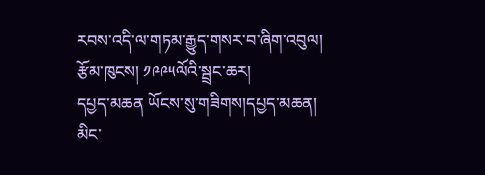རབས་འདི་ལ་གཏམ་རྒྱུད་གསར་བ་ཞིག་འབུལ།
རྩོམ་ཁུངས། ༡༩༩༥ལོའི་སྦྲང་ཆར།
དཔྱད་མཆན ཡོངས་སུ་གཟིགས།དཔྱད་མཆན།
མིང་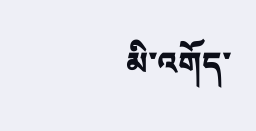མི་འགོད་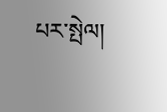པར་སྤེལ།